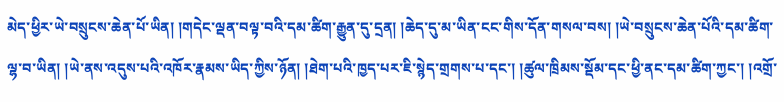མེད་ཕྱིར་ཡེ་བསྲུངས་ཆེན་པོ་ཡིན། །གདེང་ལྡན་བལྟ་བའི་དམ་ཚིག་རྒྱུན་དུ་དྲན། །ཆེད་དུ་མ་ཡིན་ངང་གིས་དོན་གསལ་བས། །ཡེ་བསྲུངས་ཆེན་པོའི་དམ་ཚིག་ལྷ་བ་ཡིན། །ཡེ་ནས་འདུས་པའི་འཁོར་རྣམས་ཡིད་ཀྱིས་ཉོན། །ཐེག་པའི་ཁྱད་པར་ཇི་སྙེད་གྲགས་པ་དང་། །ཚུལ་ཁྲིམས་སྡོམ་དང་ཕྱི་ནང་དམ་ཚིག་ཀྱང་། །འགྲོ་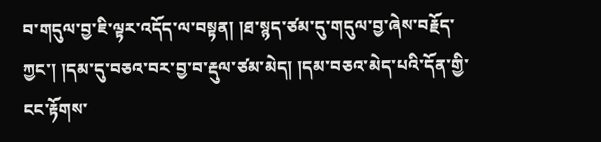བ་གདུལ་བྱ་ཇི་ལྟར་འདོད་ལ་བསྟན། །ཐ་སྙད་ཙམ་དུ་གདུལ་བྱ་ཞེས་བརྗོད་ཀྱང་། །དམ་དུ་བཅའ་བར་བྱ་བ་རྡུལ་ཙམ་མེད། །དམ་བཅའ་མེད་པའི་དོན་གྱི་ངང་རྟོགས་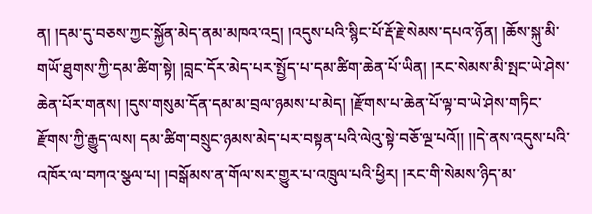ན། །དམ་དུ་བཅས་ཀྱང་སྐྱོན་མེད་ནམ་མཁའ་འདྲ། །འདུས་པའི་སྙིང་པོ་རྡོ་རྗེ་སེམས་དཔའ་ཉོན། །ཆོས་སྐུ་མི་གཡོ་ཐུགས་ཀྱི་དམ་ཚིག་སྟེ། །བླང་དོར་མེད་པར་སྤྱོད་པ་དམ་ཚིག་ཆེན་པོ་ཡིན། །རང་སེམས་མི་སྤང་ཡེ་ཤེས་ཆེན་པོར་གནས། །དུས་གསུམ་དོན་དམ་མ་བྲལ་ཉམས་པ་མེད། །རྫོགས་པ་ཆེན་པོ་ལྟ་བ་ཡེ་ཤེས་གཏིང་རྫོགས་ཀྱི་རྒྱུད་ལས། དམ་ཚིག་བསྲུང་ཉམས་མེད་པར་བསྟན་པའི་ལེའུ་སྟེ་བཅོ་ལྔ་པའོ།། །།དེ་ནས་འདུས་པའི་འཁོར་ལ་བཀའ་སྩལ་པ། །བསྒོམས་ན་གོལ་སར་གྱུར་པ་འཁྲུལ་པའི་ཕྱིར། །རང་གི་སེམས་ཉིད་མ་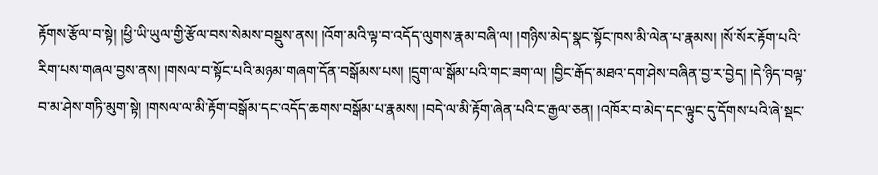རྟོགས་རྩོལ་བ་སྟེ། །ཕྱི་ཡི་ཡུལ་གྱི་རྩོལ་བས་སེམས་བསྡུས་ནས། །འོག་མའི་ལྟ་བ་འདོད་ལུགས་རྣམ་བཞི་ལ། །གཉིས་མེད་སྣང་སྟོང་ཁས་མི་ལེན་པ་རྣམས། །སོ་སོར་རྟོག་པའི་རིག་པས་གཞལ་བྱས་ནས། །གསལ་བ་སྟོང་པའི་མཉམ་གཞག་དོན་བསྒོམས་པས། །དྲུག་ལ་སྒོམ་པའི་གང་ཟག་ལ། །བྱིང་རྒོད་མཐའ་དག་ཤེས་བཞིན་བྱ་ར་བྱེད། །དེ་ཉིད་བལྟ་བ་མ་ཤེས་གཏི་མུག་སྟེ། །གསལ་ལ་མི་རྟོག་བསྒོམ་དང་འདོད་ཆགས་བསྒོམ་པ་རྣམས། །བདེ་ལ་མི་རྟོག་ཞེན་པའི་ང་རྒྱལ་ཅན། །འཁོར་བ་མེད་དང་ལྟུང་དུ་དོགས་པའི་ཞེ་སྡང་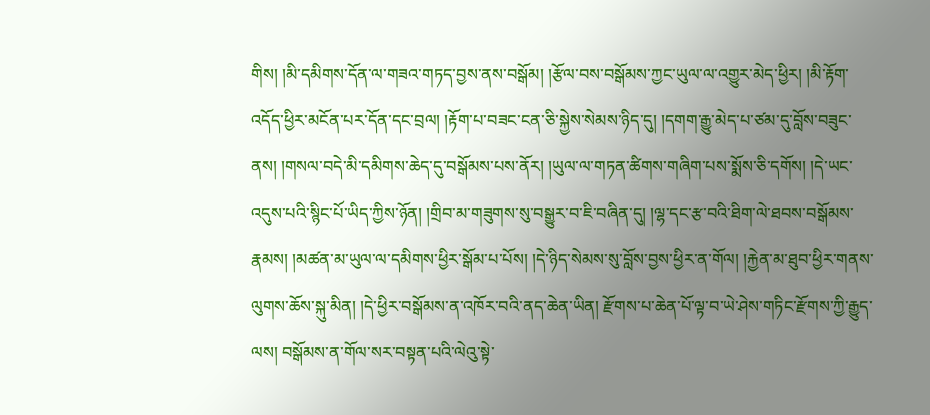གིས། །མི་དམིགས་དོན་ལ་གཟའ་གཏད་བྱས་ནས་བསྒོམ། །རྩོལ་བས་བསྒོམས་ཀྱང་ཡུལ་ལ་འགྱུར་མེད་ཕྱིར། །མི་རྟོག་འདོད་ཕྱིར་མངོན་པར་དོན་དང་བྲལ། །རྟོག་པ་བཟང་ངན་ཅི་སྐྱེས་སེམས་ཉིད་དུ། །དགག་རྒྱུ་མེད་པ་ཙམ་དུ་བློས་བཟུང་ནས། །གསལ་བདེ་མི་དམིགས་ཆེད་དུ་བསྒོམས་པས་ནོར། །ཡུལ་ལ་གཏན་ཚིགས་གཞིག་པས་སྨོས་ཅི་དགོས། །དེ་ཡང་འདུས་པའི་སྙིང་པོ་ཡིད་ཀྱིས་ཉོན། །གྲིབ་མ་གཟུགས་སུ་བསྒྱུར་བ་ཇི་བཞིན་དུ། །ལྷ་དང་རྩ་བའི་ཐིག་ལེ་ཐབས་བསྒོམས་རྣམས། །མཚན་མ་ཡུལ་ལ་དམིགས་ཕྱིར་སྒོམ་པ་པོས། །དེ་ཉིད་སེམས་སུ་བློས་བྱས་ཕྱིར་ན་གོལ། །རྐྱེན་མ་ཐུབ་ཕྱིར་གནས་ལུགས་ཆོས་སྐུ་མིན། །དེ་ཕྱིར་བསྒོམས་ན་འཁོར་བའི་ནད་ཆེན་ཡིན། རྫོགས་པ་ཆེན་པོ་ལྟ་བ་ཡེ་ཤེས་གཏིང་རྫོགས་ཀྱི་རྒྱུད་ལས། བསྒོམས་ན་གོལ་སར་བསྟན་པའི་ལེའུ་སྟེ་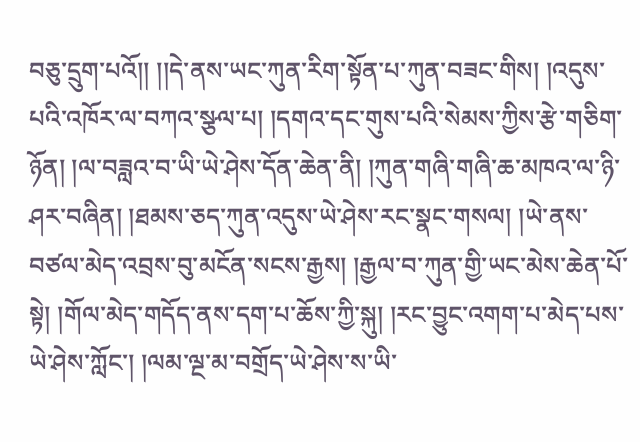བཅུ་དྲུག་པའོ།། །།དེ་ནས་ཡང་ཀུན་རིག་སྟོན་པ་ཀུན་བཟང་གིས། །འདུས་པའི་འཁོར་ལ་བཀའ་སྩལ་པ། །དགའ་དང་གུས་པའི་སེམས་ཀྱིས་རྩེ་གཅིག་ཉོན། །ལ་བཟླའ་བ་ཡི་ཡེ་ཤེས་དོན་ཆེན་ནི། །ཀུན་གཞི་གཞི་ཆ་མཁའ་ལ་ཉི་ཤར་བཞིན། །ཐམས་ཅད་ཀུན་འདུས་ཡེ་ཤེས་རང་སྣང་གསལ། །ཡེ་ནས་བཙལ་མེད་འབྲས་བུ་མངོན་སངས་རྒྱས། །རྒྱལ་བ་ཀུན་གྱི་ཡང་མེས་ཆེན་པོ་སྟེ། །གོལ་མེད་གདོད་ནས་དག་པ་ཆོས་ཀྱི་སྐུ། །རང་བྱུང་འགག་པ་མེད་པས་ཡེ་ཤེས་ཀློང་། །ལམ་ལྔ་མ་བགྲོད་ཡེ་ཤེས་ས་ཡི་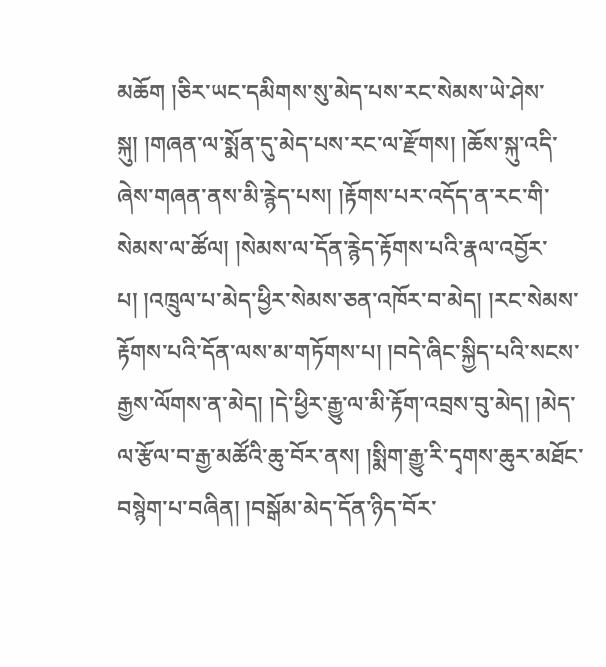མཆོག །ཅིར་ཡང་དམིགས་སུ་མེད་པས་རང་སེམས་ཡེ་ཤེས་སྐུ། །གཞན་ལ་སྨོན་དུ་མེད་པས་རང་ལ་རྫོགས། །ཆོས་སྐུ་འདི་ཞེས་གཞན་ནས་མི་རྙེད་པས། །རྟོགས་པར་འདོད་ན་རང་གི་སེམས་ལ་ཚོལ། །སེམས་ལ་དོན་རྙེད་རྟོགས་པའི་རྣལ་འབྱོར་པ། །འཁྲུལ་པ་མེད་ཕྱིར་སེམས་ཅན་འཁོར་བ་མེད། །རང་སེམས་རྟོགས་པའི་དོན་ལས་མ་གཏོགས་པ། །བདེ་ཞིང་སྐྱིད་པའི་སངས་རྒྱས་ལོགས་ན་མེད། །དེ་ཕྱིར་རྒྱུ་ལ་མི་རྟོག་འབྲས་བུ་མེད། །མེད་ལ་རྩོལ་བ་རྒྱ་མཚོའི་ཆུ་བོར་ནས། །སྨིག་རྒྱུ་རི་དྭགས་ཆུར་མཐོང་བསྙེག་པ་བཞིན། །བསྒོམ་མེད་དོན་ཉིད་བོར་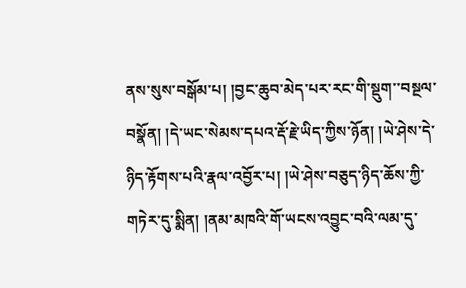ནས་སུས་བསྒོམ་པ། །བྱང་ཆུབ་མེད་པར་རང་གི་སྡུག་་བསྔལ་བསྣོན། །དེ་ཡང་སེམས་དཔའ་རྡོ་རྗེ་ཡིད་ཀྱིས་ཉོན། །ཡེ་ཤེས་དེ་ཉིད་རྟོགས་པའི་རྣལ་འབྱོར་པ། །ཡེ་ཤེས་བཅུད་ཉིད་ཆོས་ཀྱི་གཏེར་དུ་སྨིན། །ནམ་མཁའི་གོ་ཡངས་འབྱུང་བའི་ལམ་དུ་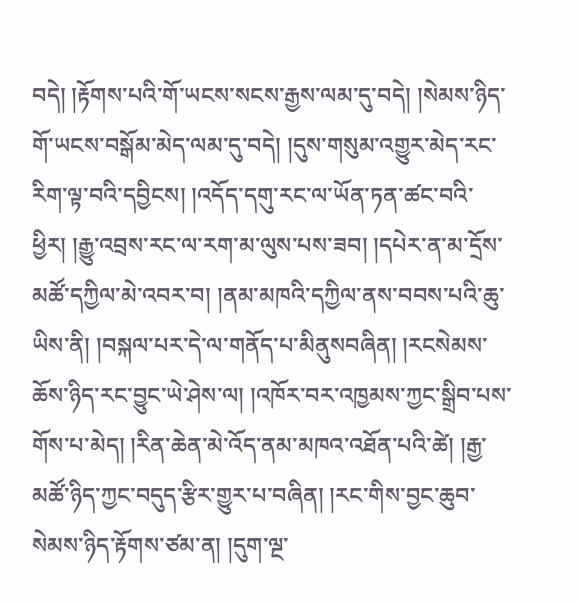བདེ། །རྟོགས་པའི་གོ་ཡངས་སངས་རྒྱས་ལམ་དུ་བདེ། །སེམས་ཉིད་གོ་ཡངས་བསྒོམ་མེད་ལམ་དུ་བདེ། །དུས་གསུམ་འགྱུར་མེད་རང་རིག་ལྟ་བའི་དབྱིངས། །འདོད་དགུ་རང་ལ་ཡོན་ཏན་ཚང་བའི་ཕྱིར། །རྒྱུ་འབྲས་རང་ལ་རག་མ་ལུས་པས་ཟབ། །དཔེར་ན་མ་དྲོས་མཚོ་དཀྱིལ་མེ་འབར་བ། །ནམ་མཁའི་དཀྱིལ་ནས་བབས་པའི་ཆུ་ཡིས་ནི། །བསྐལ་པར་དེ་ལ་གནོད་པ་མིནུསབཞིན། །རངསེམས་ཆོས་ཉིད་རང་བྱུང་ཡེ་ཤེས་ལ། །འཁོར་བར་འཁྱམས་ཀྱང་སྒྲིབ་པས་གོས་པ་མེད། །རིན་ཆེན་མེ་འོད་ནམ་མཁའ་འཐོན་པའི་ཚེ། །རྒྱ་མཚོ་ཉིད་ཀྱང་བདུད་རྩིར་གྱུར་པ་བཞིན། །རང་གིས་བྱང་ཆུབ་སེམས་ཉིད་རྟོགས་ཙམ་ན། །དུག་ལྔ་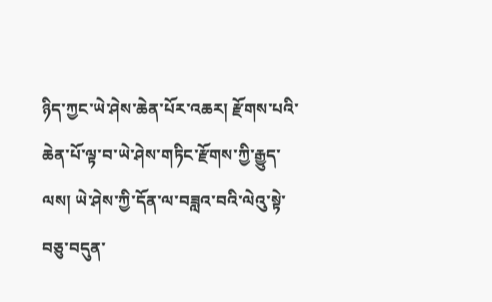ཉིད་ཀྱང་ཡེ་ཤེས་ཆེན་པོར་འཆར། རྫོགས་པའི་ཆེན་པོ་ལྟ་བ་ཡེ་ཤེས་གཏིང་རྫོགས་ཀྱི་རྒྱུད་ལས། ཡེ་ཤེས་ཀྱི་དོན་ལ་བཟླའ་བའི་ལེའུ་སྟེ་བཅུ་བདུན་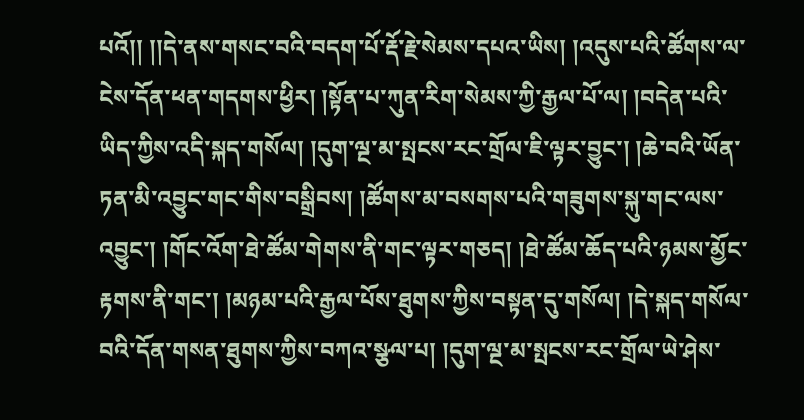པའོ།། །།དེ་ནས་གསང་བའི་བདག་པོ་རྡོ་རྗེ་སེམས་དཔའ་ཡིས། །འདུས་པའི་ཚོགས་ལ་ངེས་དོན་ཕན་གདགས་ཕྱིར། །སྟོན་པ་ཀུན་རིག་སེམས་ཀྱི་རྒྱལ་པོ་ལ། །བདེན་པའི་ཡིད་ཀྱིས་འདི་སྐད་གསོལ། །དུག་ལྔ་མ་སྤངས་རང་གྲོལ་ཇི་ལྟར་བྱུང་། །ཆེ་བའི་ཡོན་ཏན་མི་འབྱུང་གང་གིས་བསྒྲིབས། །ཚོགས་མ་བསགས་པའི་གཟུགས་སྐུ་གང་ལས་འབྱུང་། །གོང་འོག་ཐེ་ཚོམ་གེགས་ནི་གང་ལྟར་གཅད། །ཐེ་ཚོམ་ཆོད་པའི་ཉམས་མྱོང་རྟགས་ནི་གང་། །མཉམ་པའི་རྒྱལ་པོས་ཐུགས་ཀྱིས་བསྟན་དུ་གསོལ། །དེ་སྐད་གསོལ་བའི་དོན་གསན་ཐུགས་ཀྱིས་བཀའ་སྩལ་པ། །དུག་ལྔ་མ་སྤངས་རང་གྲོལ་ཡེ་ཤེས་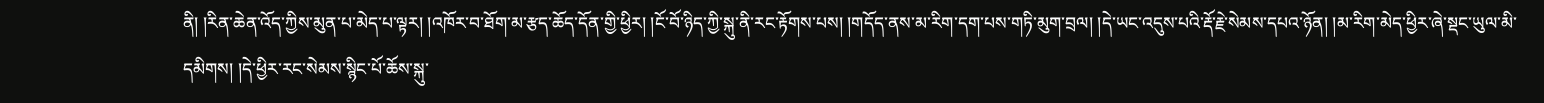ནི། །རིན་ཆེན་འོད་ཀྱིས་མུན་པ་མེད་པ་ལྟར། །འཁོར་བ་ཐོག་མ་རྩད་ཆོད་དོན་གྱི་ཕྱིར། །ངོ་བོ་ཉིད་ཀྱི་སྐུ་ནི་རང་རྟོགས་པས། །གདོད་ནས་མ་རིག་དག་པས་གཏི་མུག་བྲལ། །དེ་ཡང་འདུས་པའི་རྡོ་རྗེ་སེམས་དཔའ་ཉོན། །མ་རིག་མེད་ཕྱིར་ཞེ་སྡང་ཡུལ་མི་དམིགས། །དེ་ཕྱིར་རང་སེམས་སྙིང་པོ་ཆོས་སྐུ་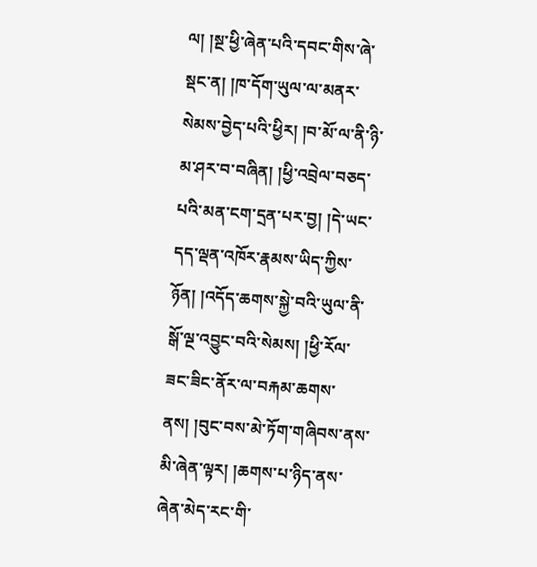ལ། །སྔ་ཕྱི་ཞེན་པའི་དབང་གིས་ཞེ་སྡང་ན། །ཁ་དོག་ཡུལ་ལ་མནར་སེམས་བྱེད་པའི་ཕྱིར། །བ་མོ་ལ་ནི་ཉི་མ་ཤར་བ་བཞིན། །ཕྱི་འབྲེལ་བཅད་པའི་མན་ངག་དྲན་པར་བྱ། །དེ་ཡང་དད་ལྡན་འཁོར་རྣམས་ཡིད་ཀྱིས་ཉོན། །འདོད་ཆགས་སྐྱེ་བའི་ཡུལ་ནི་སྒོ་ལྔ་འབྱུང་བའི་སེམས། །ཕྱི་རོལ་ཟང་ཟིང་ནོར་ལ་བརྐམ་ཆགས་ནས། །བུང་བས་མེ་ཏོག་གཞིབས་ནས་མི་ཞེན་ལྟར། །ཆགས་པ་ཉིད་ནས་ཞེན་མེད་རང་གི་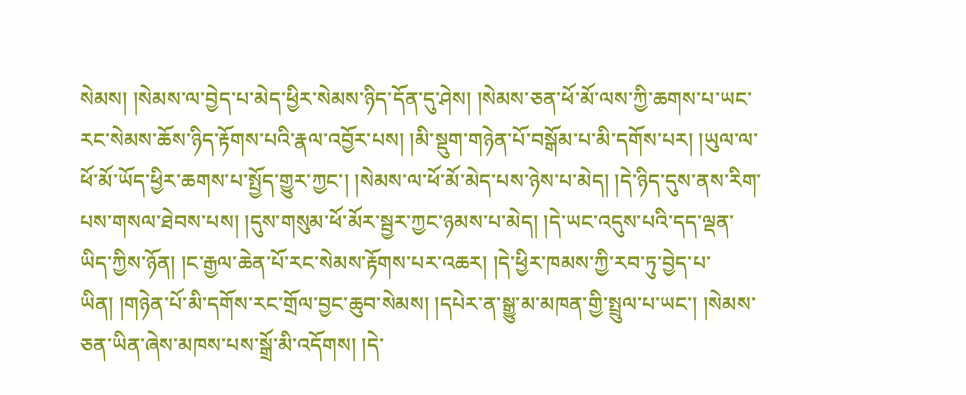སེམས། །སེམས་ལ་བྱེད་པ་མེད་ཕྱིར་སེམས་ཉིད་དོན་དུ་ཤེས། །སེམས་ཅན་ཕོ་མོ་ལས་ཀྱི་ཆགས་པ་ཡང་ རང་སེམས་ཆོས་ཉིད་རྟོགས་པའི་རྣལ་འབྱོར་པས། །མི་སྡུག་གཉེན་པོ་བསྒོམ་པ་མི་དགོས་པར། །ཡུལ་ལ་ཕོ་མོ་ཡོད་ཕྱིར་ཆགས་པ་སྤྱོད་གྱུར་ཀྱང་། །སེམས་ལ་ཕོ་མོ་མེད་པས་ཉེས་པ་མེད། །དེ་ཉིད་དུས་ནས་རིག་པས་གསལ་ཐེབས་པས། །དུས་གསུམ་ཕོ་མོར་སྦྱར་ཀྱང་ཉམས་པ་མེད། །དེ་ཡང་འདུས་པའི་དད་ལྡན་ཡིད་ཀྱིས་ཉོན། །ང་རྒྱལ་ཆེན་པོ་རང་སེམས་རྟོགས་པར་འཆར། །དེ་ཕྱིར་ཁམས་ཀྱི་རབ་ཏུ་བྱེད་པ་ཡིན། །གཉེན་པོ་མི་དགོས་རང་གྲོལ་བྱང་ཆུབ་སེམས། །དཔེར་ན་སྒྱུ་མ་མཁན་གྱི་སྤྲུལ་པ་ཡང་། །སེམས་ཅན་ཡིན་ཞེས་མཁས་པས་སྒྲོ་མི་འདོགས། །དེ་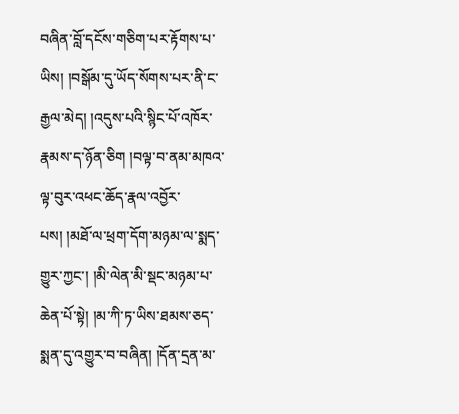བཞིན་བློ་དངོས་གཅིག་པར་རྟོགས་པ་ཡིས། །བསྒོམ་དུ་ཡོད་སོགས་པར་ནི་ང་རྒྱལ་མེད། །འདུས་པའི་སྙིང་པོ་འཁོར་རྣམས་ད་ཉོན་ཅིག །བལྟ་བ་ནམ་མཁའ་ལྟ་བུར་འཕང་ཆོད་རྣལ་འབྱོར་པས། །མཐོ་ལ་ཕྲག་དོག་མཉམ་ལ་སྨད་གྱུར་ཀྱང་། །མི་ལེན་མི་སྡང་མཉམ་པ་ཆེན་པོ་སྟེ། །མ་ཀི་ཏ་ཡིས་ཐམས་ཅད་སྨན་དུ་འགྱུར་བ་བཞིན། །དོན་དྲན་མ་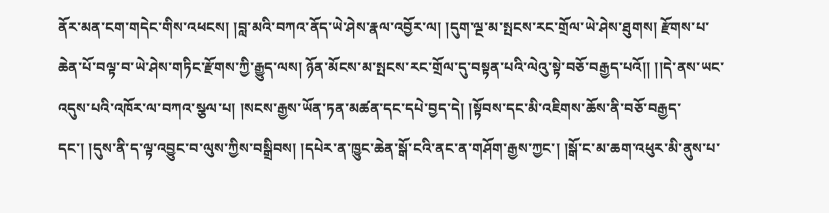ནོར་མན་ངག་གདེང་གིས་འཕངས། །བླ་མའི་བཀའ་ནོད་ཡེ་ཤེས་རྣལ་འབྱོར་ལ། །དུག་ལྔ་མ་སྤངས་རང་གྲོལ་ཡེ་ཤེས་ཐུགས། རྫོགས་པ་ཆེན་པོ་བལྟ་བ་ཡེ་ཤེས་གཏིང་རྫོགས་ཀྱི་རྒྱུད་ལས། ཉོན་མོངས་མ་སྤངས་རང་གྲོལ་དུ་བསྟན་པའི་ལེའུ་སྟེ་བཅོ་བརྒྱད་པའོ།། །།དེ་ནས་ཡང་འདུས་པའི་འཁོར་ལ་བཀའ་སྩལ་པ། །སངས་རྒྱས་ཡོན་ཏན་མཚན་དང་དཔེ་བྱད་དེ། །སྟོབས་དང་མི་འཇིགས་ཆོས་ནི་བཅོ་བརྒྱད་དང་། །དུས་ནི་ད་ལྟ་འབྱུང་བ་ལུས་ཀྱིས་བསྒྲིབས། །དཔེར་ན་ཁྱུང་ཆེན་སྒོ་ངའི་ནང་ན་གཤོག་རྒྱས་ཀྱང་། །སྒོ་ང་མ་ཆག་འཕུར་མི་ནུས་པ་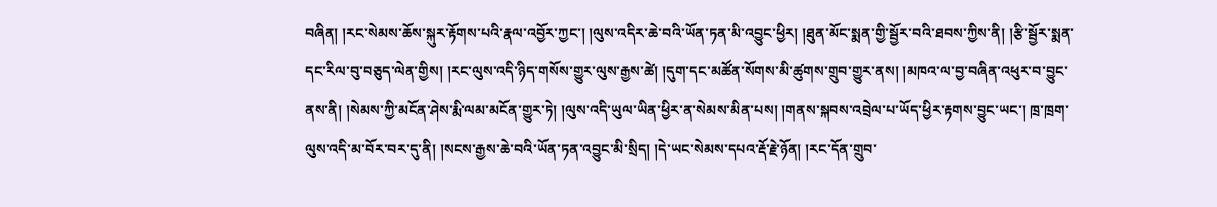བཞིན། །རང་སེམས་ཆོས་སྐུར་རྟོགས་པའི་རྣལ་འབྱོར་ཀྱང་། །ལུས་འདིར་ཆེ་བའི་ཡོན་ཏན་མི་འབྱུང་ཕྱིར། །ཐུན་མོང་སྨན་གྱི་སྦྱོར་བའི་ཐབས་ཀྱིས་ནི། །རྩི་སྦྱོར་སྨན་དང་རིལ་བུ་བཅུད་ལེན་གྱིས། །རང་ལུས་འདི་ཉིད་གསོས་གྱུར་ལུས་རྒྱས་ཚེ། །དུག་དང་མཚོན་སོགས་མི་ཚུགས་གྲུབ་གྱུར་ནས། །མཁའ་ལ་བྱ་བཞིན་འཕུར་བ་བྱུང་ནས་ནི། །སེམས་ཀྱི་མངོན་ཤེས་རྨི་ལམ་མངོན་གྱུར་ཏེ། །ལུས་འདི་ཡུལ་ཡིན་ཕྱིར་ན་སེམས་མིན་པས། །གནས་སྐབས་འབྲེལ་པ་ཡོད་ཕྱིར་རྟགས་བྱུང་ཡང་། ཁྲ་ཁྲག་ལུས་འདི་མ་བོར་བར་དུ་ནི། །སངས་རྒྱས་ཆེ་བའི་ཡོན་ཏན་འབྱུང་མི་སྲིད། །དེ་ཡང་སེམས་དཔའ་རྡོ་རྗེ་ཉོན། །རང་དོན་གྲུབ་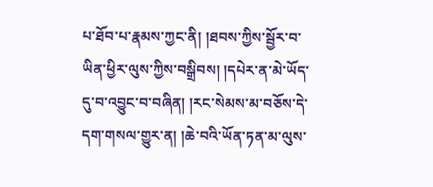པ་ཐོབ་པ་རྣམས་ཀྱང་ནི། །ཐབས་ཀྱིས་སྦྱོར་བ་ཡིན་ཕྱིར་ལུས་ཀྱིས་བསྒྲིབས། །དཔེར་ན་མེ་ཡོད་དུ་བ་འབྱུང་བ་བཞིན། །རང་སེམས་མ་བཅོས་དེ་དག་གསལ་གྱུར་ན། །ཆེ་བའི་ཡོན་ཏན་མ་ལུས་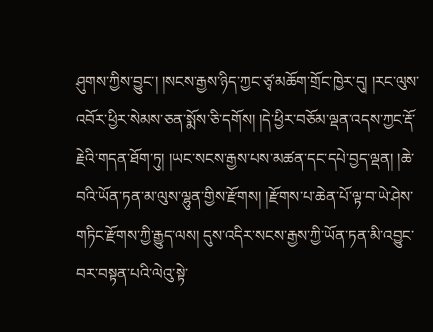ཤུགས་ཀྱིས་བྱུང་། །སངས་རྒྱས་ཉིད་ཀྱང་ཙྭ་མཆོག་གྲོང་ཁྱེར་དུ། །རང་ལུས་འབོར་ཕྱིར་སེམས་ཅན་སྨོས་ཅི་དགོས། །དེ་ཕྱིར་བཅོམ་ལྡན་འདས་ཀྱང་རྡོ་རྗེའི་གདན་ཐོག་ཏུ། །ཡང་སངས་རྒྱས་པས་མཚན་དང་དཔེ་བྱད་ལྡན། །ཆེ་བའི་ཡོན་ཏན་མ་ལུས་ལྷུན་གྱིས་རྫོགས། །རྫོགས་པ་ཆེན་པོ་ལྟ་བ་ཡེ་ཤེས་གཏིང་རྫོགས་ཀྱི་རྒྱུད་ལས། དུས་འདིར་སངས་རྒྱས་ཀྱི་ཡོན་ཏན་མི་འབྱུང་བར་བསྟན་པའི་ལེའུ་སྟེ་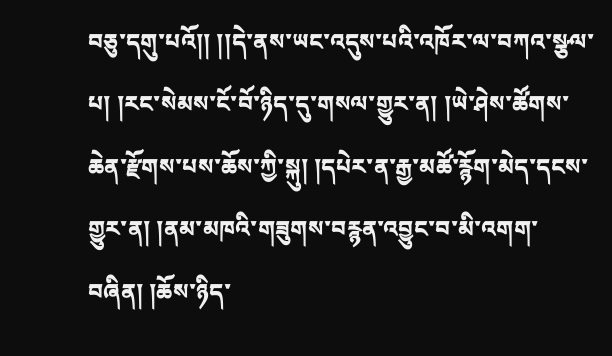བཅུ་དགུ་པའོ།། །།དེ་ནས་ཡང་འདུས་པའི་འཁོར་ལ་བཀའ་སྩལ་པ། །རང་སེམས་ངོ་བོ་ཉིད་དུ་གསལ་གྱུར་ན། །ཡེ་ཤེས་ཚོགས་ཆེན་རྫོགས་པས་ཆོས་ཀྱི་སྐུ། །དཔེར་ན་རྒྱ་མཚོ་རྙོག་མེད་དངས་གྱུར་ན། །ནམ་མཁའི་གཟུགས་བརྙན་འབྱུང་བ་མི་འགག་བཞིན། །ཆོས་ཉིད་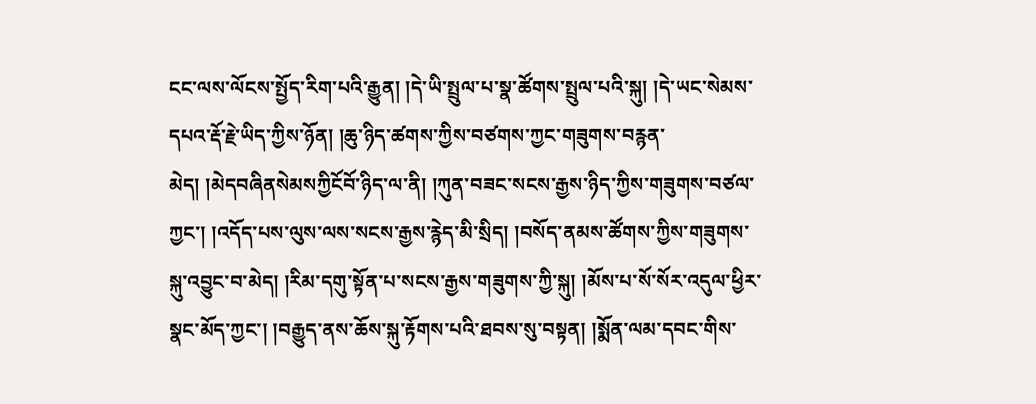ངང་ལས་ལོངས་སྤྱོད་རིག་པའི་རྒྱུན། །དེ་ཡི་སྤྲུལ་པ་སྣ་ཚོགས་སྤྲུལ་པའི་སྐུ། །དེ་ཡང་སེམས་དཔའ་རྡོ་རྗེ་ཡིད་ཀྱིས་ཉོན། །ཆུ་ཉིད་ཚགས་ཀྱིས་བཙགས་ཀྱང་གཟུགས་བརྙན་མེད། །མེདབཞིནསེམསཀྱིངོབོ་ཉིད་ལ་ནི། །ཀུན་བཟང་སངས་རྒྱས་ཉིད་ཀྱིས་གཟུགས་བཙལ་ཀྱང་། །འདོད་པས་ལུས་ལས་སངས་རྒྱས་རྙེད་མི་སྲིད། །བསོད་ནམས་ཚོགས་ཀྱིས་གཟུགས་སྐུ་འབྱུང་བ་མེད། །རིམ་དགུ་སྟོན་པ་སངས་རྒྱས་གཟུགས་ཀྱི་སྐུ། །མོས་པ་སོ་སོར་འདུལ་ཕྱིར་སྣང་མོད་ཀྱང་། །བརྒྱུད་ནས་ཆོས་སྐུ་རྟོགས་པའི་ཐབས་སུ་བསྟན། །སྨོན་ལམ་དབང་གིས་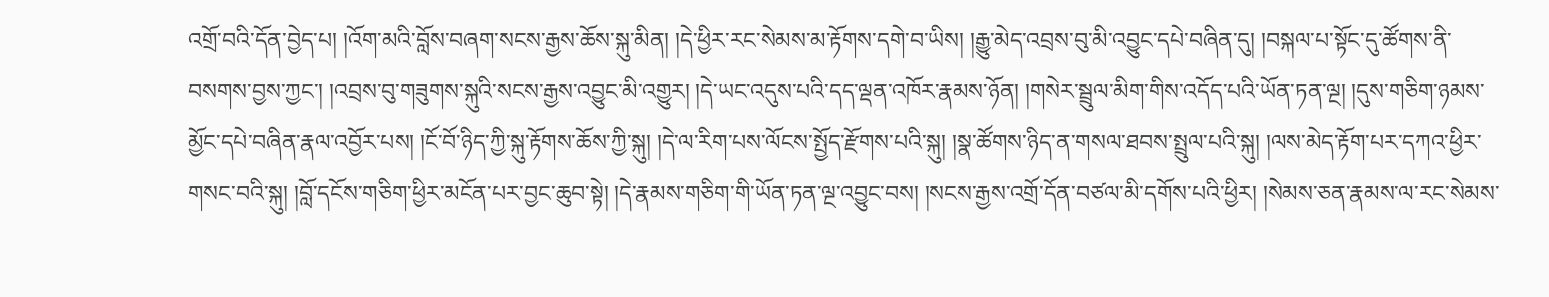འགྲོ་བའི་དོན་བྱེད་པ། །འོག་མའི་བློས་བཞག་སངས་རྒྱས་ཆོས་སྐུ་མིན། །དེ་ཕྱིར་རང་སེམས་མ་རྟོགས་དགེ་བ་ཡིས། །རྒྱུ་མེད་འབྲས་བུ་མི་འབྱུང་དཔེ་བཞིན་དུ། །བསྐལ་པ་སྟོང་དུ་ཚོགས་ནི་བསགས་བྱས་ཀྱང་། །འབྲས་བུ་གཟུགས་སྐུའི་སངས་རྒྱས་འབྱུང་མི་འགྱུར། །དེ་ཡང་འདུས་པའི་དད་ལྡན་འཁོར་རྣམས་ཉོན། །གསེར་སྦྲུལ་མིག་གིས་འདོད་པའི་ཡོན་ཏན་ལྔ། །དུས་གཅིག་ཉམས་མྱོང་དཔེ་བཞིན་རྣལ་འབྱོར་པས། །ངོ་བོ་ཉིད་ཀྱི་སྐུ་རྟོགས་ཆོས་ཀྱི་སྐུ། །དེ་ལ་རིག་པས་ལོངས་སྤྱོད་རྫོགས་པའི་སྐུ། །སྣ་ཚོགས་ཉིད་ན་གསལ་ཐབས་སྤྲུལ་པའི་སྐུ། །ལས་མེད་རྟོག་པར་དཀའ་ཕྱིར་གསང་བའི་སྐུ། །བློ་དངོས་གཅིག་ཕྱིར་མངོན་པར་བྱང་ཆུབ་སྟེ། །དེ་རྣམས་གཅིག་གི་ཡོན་ཏན་ལྔ་འབྱུང་བས། །སངས་རྒྱས་འགྲོ་དོན་བཙལ་མི་དགོས་པའི་ཕྱིར། །སེམས་ཅན་རྣམས་ལ་རང་སེམས་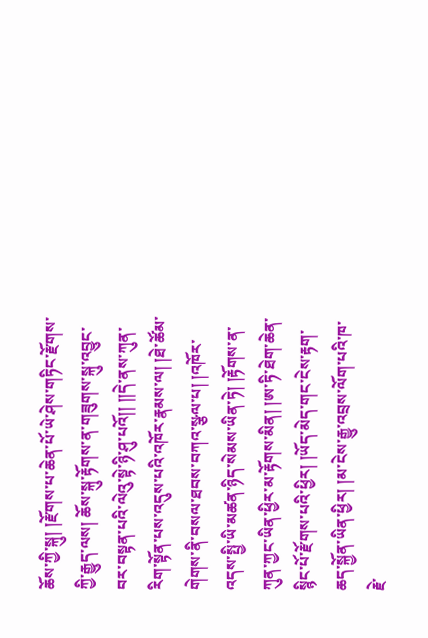ཆོས་ཀྱི་སྐུ། །རྫོགས་པ་ཆེན་པོ་ཡེ་ཤེས་གཏིང་རྫོགས་ཀྱི་རྒྱུད་ལས། ཆོས་སྐུ་རྟོགས་ན་གཟུགས་སྐུ་འབྱུང་བར་བསྟན་པའི་ལེའུ་སྟེ་ཉི་ཤུ་པའོ།། །།དེ་ནས་ཀུན་རིག་སྟོན་པས་འདུས་པའི་འཁོར་རྣམས་ལ། །ཐེ་ཚོམ་གེགས་ནི་བསལ་ཐབས་བཀའ་སྩལ་པ། །འཁོར་འདས་སྤྱི་ཡི་མཚན་ཉིད་སེམས་ཡིན་ཏེ། །རྟོགས་ན་ཀུན་ཀྱང་ཡིན་ཕྱིར་མ་རྟོགས་མིན། །ཨ་ཏི་ཐེག་ཆེན་སྙིང་པོ་རྫོགས་པའི་ཕྱིར། །ཡོད་མེད་གང་ངེས་རྟག་ཆད་སྐྱོན་ཡིན་ཕྱིར། །མ་ངེས་རྒྱུ་འབྲས་ལོག་པའི་ཁ་རྗེ་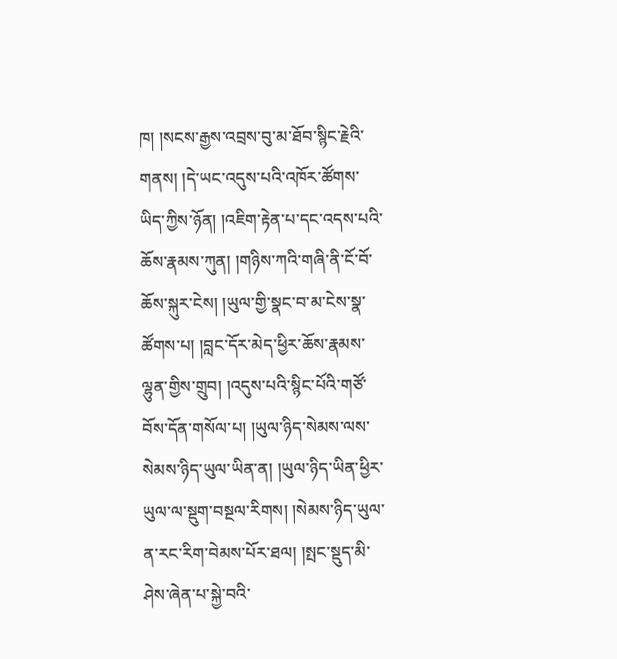ཁ། །སངས་རྒྱས་འབྲས་བུ་མ་ཐོབ་སྙིང་རྗེའི་གནས། །དེ་ཡང་འདུས་པའི་འཁོར་ཚོགས་ཡིད་ཀྱིས་ཉོན། །འཇིག་རྟེན་པ་དང་འདས་པའི་ཆོས་རྣམས་ཀུན། །གཉིས་ཀའི་གཞི་ནི་ངོ་བོ་ཆོས་སྐུར་ངེས། །ཡུལ་གྱི་སྣང་བ་མ་ངེས་སྣ་ཚོགས་པ། །བླང་དོར་མེད་ཕྱིར་ཆོས་རྣམས་ལྷུན་གྱིས་གྲུབ། །འདུས་པའི་སྙིང་པོའི་གཙོ་བོས་དོན་གསོལ་པ། །ཡུལ་ཉིད་སེམས་ལས་སེམས་ཉིད་ཡུལ་ཡིན་ན། །ཡུལ་ཉིད་ཡིན་ཕྱིར་ཡུལ་ལ་སྡུག་བསྔལ་རིགས། །སེམས་ཉིད་ཡུལ་ན་རང་རིག་བེམས་པོར་ཐལ། །སྤང་སྡུད་མི་ཤེས་ཞེན་པ་སྐྱེ་བའི་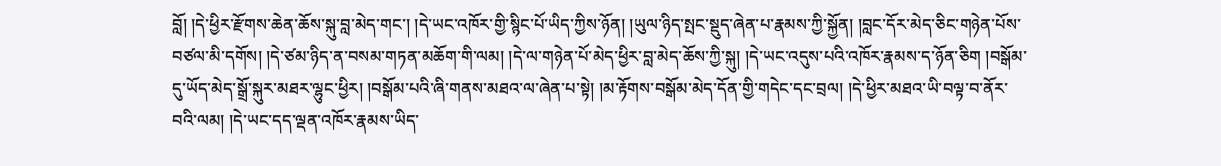བློ། །དེ་ཕྱིར་རྫོགས་ཆེན་ཆོས་སྐུ་བླ་མེད་གང་། །དེ་ཡང་འཁོར་གྱི་སྙིང་པོ་ཡིད་ཀྱིས་ཉོན། །ཡུལ་ཉིད་སྤང་སྡུད་ཞེན་པ་རྣམས་ཀྱི་སྐྱོན། །བླང་དོར་མེད་ཅིང་གཉེན་པོས་བཙལ་མི་དགོས། །དེ་ཙམ་ཉིད་ན་བསམ་གཏན་མཆོག་གི་ལམ། །དེ་ལ་གཉེན་པོ་མེད་ཕྱིར་བླ་མེད་ཆོས་ཀྱི་སྐུ། །དེ་ཡང་འདུས་པའི་འཁོར་རྣམས་ད་ཉོན་ཅིག །བསྒོམ་དུ་ཡོད་མེད་སྒྲོ་སྐུར་མཐར་ལྷུང་ཕྱིར། །བསྒོམ་པའི་ཞི་གནས་མཐའ་ལ་ཞེན་པ་སྟེ། །མ་རྟོགས་བསྒོམ་མེད་དོན་གྱི་གདེང་དང་བྲལ། །དེ་ཕྱིར་མཐའ་ཡི་བལྟ་བ་ནོར་བའི་ལམ། །དེ་ཡང་དད་ལྡན་འཁོར་རྣམས་ཡིད་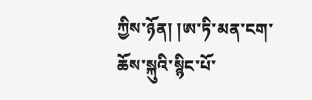ཀྱིས་ཉོན། །ཨ་ཏི་མན་ངག་ཆོས་སྐུའི་སྙིང་པོ་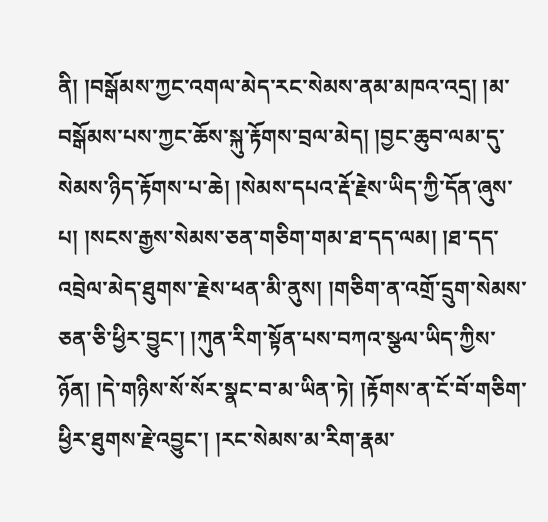ནི། །བསྒོམས་ཀྱང་འགལ་མེད་རང་སེམས་ནམ་མཁའ་འདྲ། །མ་བསྒོམས་པས་ཀྱང་ཆོས་སྐུ་རྟོགས་བྲལ་མེད། །བྱང་ཆུབ་ལམ་དུ་སེམས་ཉིད་རྟོགས་པ་ཆེ། །སེམས་དཔའ་རྡོ་རྗེས་ཡིད་ཀྱི་དོན་ཞུས་པ། །སངས་རྒྱས་སེམས་ཅན་གཅིག་གམ་ཐ་དད་ལམ། །ཐ་དད་འབྲེལ་མེད་ཐུགས་་རྗེས་ཕན་མི་ནུས། །གཅིག་ན་འགྲོ་དྲུག་སེམས་ཅན་ཅི་ཕྱིར་བྱུང་། །ཀུན་རིག་སྟོན་པས་བཀའ་སྩལ་ཡིད་ཀྱིས་ཉོན། །དེ་གཉིས་སོ་སོར་སྣང་བ་མ་ཡིན་ཏེ། །རྟོགས་ན་ངོ་བོ་གཅིག་ཕྱིར་ཐུགས་རྗེ་འབྱུང་། །རང་སེམས་མ་རིག་རྣམ་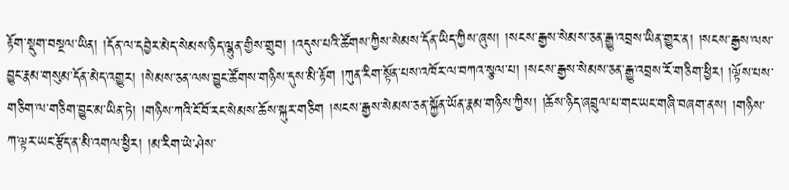རྟོག་སྡུག་བསྔལ་ཡིན། །དོན་ལ་དབྱེར་མེད་སེམས་ཉིད་ལྷུན་གྱིས་གྲུབ། །འདུས་པའི་ཚོགས་ཀྱིས་སེམས་དོན་ཡིད་ཀྱིས་ཞུས། །སངས་རྒྱས་སེམས་ཅན་རྒྱུ་འབྲས་ཡིན་གྱུར་ན། །སངས་རྒྱས་ལས་བྱུང་རྣམ་གསུམ་དོན་མེད་འགྱུར། །སེམས་ཅན་ལས་བྱུང་ཚོགས་གཉིས་དུས་མི་རྟོག །ཀུན་རིག་སྟོན་པས་འཁོར་ལ་བཀའ་སྩལ་པ། །སངས་རྒྱས་སེམས་ཅན་རྒྱུ་འབྲས་རོ་གཅིག་ཕྱིར། །ལྟོས་པས་གཅིག་ལ་གཅིག་བྱུང་མ་ཡིན་ཏེ། །གཉིས་ཀའི་ངོ་བོ་རང་སེམས་ཆོས་སྐུར་གཅིག །སངས་རྒྱས་སེམས་ཅན་སྐྱོན་ཡོན་རྣམ་གཉིས་ཀྱིས། །ཆོས་ཉིད་ཞབྲུལ་པ་གང་ཡང་གཞི་བཞག་ནས། །གཉིས་ཀ་ལྟར་ཡང་རྩོད་ན་མི་འགལ་ཕྱིར། །མ་རིག་ཡེ་ཤེས་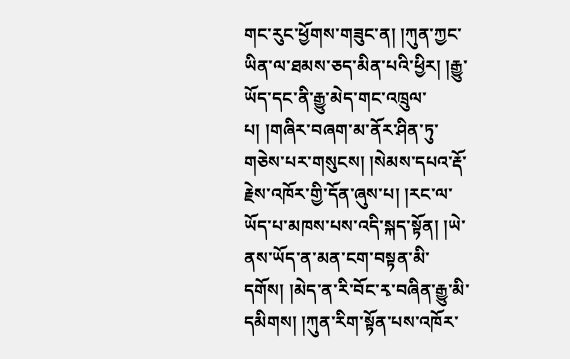གང་རུང་ཕྱོགས་གཟུང་ན། །ཀུན་ཀྱང་ཡིན་ལ་ཐམས་ཅད་མིན་པའི་ཕྱིར། །རྒྱུ་ཡོད་དང་ནི་རྒྱུ་མེད་གང་འཁྲུལ་པ། །གཞིར་བཞག་མ་ནོར་ཤིན་ཏུ་གཅེས་པར་གསུངས། །སེམས་དཔའ་རྡོ་རྗེས་འཁོར་གྱི་དོན་ཞུས་པ། །རང་ལ་ཡོད་པ་མཁས་པས་འདི་སྐད་སྟོན། །ཡེ་ནས་ཡོད་ན་མན་ངག་བསྟན་མི་དགོས། །མེད་ན་རི་བོང་རྭ་བཞིན་རྒྱུ་མི་དམིགས། །ཀུན་རིག་སྟོན་པས་འཁོར་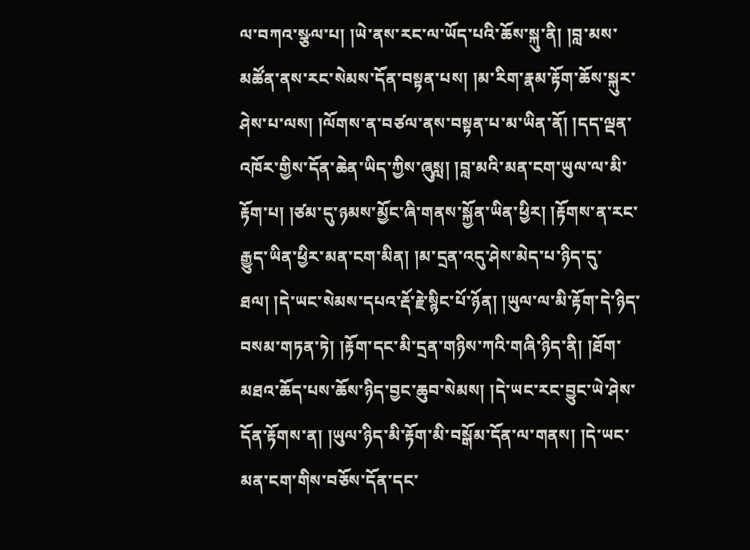ལ་བཀའ་སྩལ་པ། །ཡེ་ནས་རང་ལ་ཡོད་པའི་ཆོས་སྐུ་ནི། །བླ་མས་མཚོན་ནས་རང་སེམས་དོན་བསྟན་པས། །མ་རིག་རྣམ་རྟོག་ཆོས་སྐུར་ཤེས་པ་ལས། །ལོགས་ན་བཙལ་ནས་བསྟན་པ་མ་ཡིན་ནོ། །དད་ལྡན་འཁོར་གྱིས་དོན་ཆེན་ཡིད་ཀྱིས་ཞུསླ། །བླ་མའི་མན་ངག་ཡུལ་ལ་མི་རྟོག་པ། །ཙམ་དུ་ཉམས་མྱོང་ཞི་གནས་སྐྱོན་ཡིན་ཕྱིར། །རྟོགས་ན་རང་རྒྱུད་ཡིན་ཕྱིར་མན་ངག་མིན། །མ་དྲན་འདུ་ཤེས་མེད་པ་ཉིད་དུ་ཐལ། །དེ་ཡང་སེམས་དཔའ་རྡོ་རྗེ་སྙིང་པོ་ཉོན། །ཡུལ་ལ་མི་རྟོག་དེ་ཉིད་བསམ་གཏན་ཏེ། །རྟོག་དང་མི་དྲན་གཉིས་ཀའི་གཞི་ཉིད་ནི། །ཐོག་མཐའ་ཆོད་པས་ཆོས་ཉིད་བྱང་ཆུབ་སེམས། །དེ་ཡང་རང་བྱུང་ཡེ་ཤེས་དོན་རྟོགས་ན། །ཡུལ་ཉིད་མི་རྟོག་མི་བསྒོམ་དོན་ལ་གནས། །དེ་ཡང་མན་ངག་གིས་བཅོས་དོན་དང་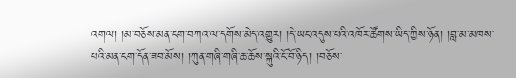འགལ། །མ་བཅོས་མན་ངག་བཀའ་ལ་དགོས་མེད་འགྱུར། །དེ་ཡང་འདུས་པའི་འཁོར་ཚོགས་ཡིད་ཀྱིས་ཉོན། །བླ་མ་མཁས་པའི་མན་ངག་དོན་ཟབ་མོས། །ཀུན་གཞི་གཞི་ཆ་ཆོས་སྐུའི་ངོ་བོ་ཉིད། །བཅོས་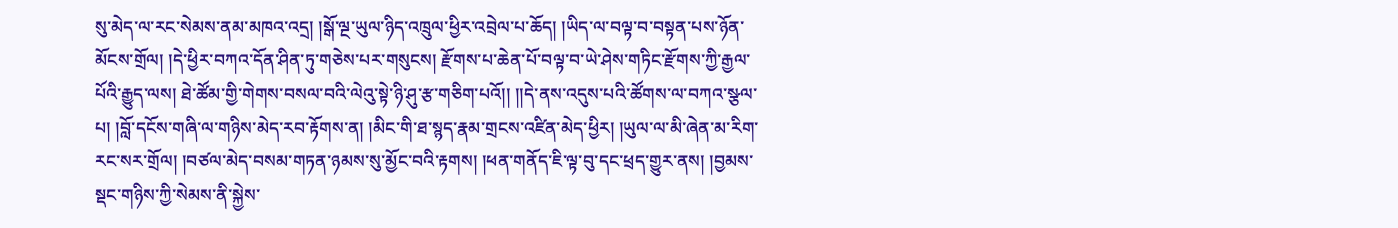སུ་མེད་ལ་རང་སེམས་ནམ་མཁའ་འདྲ། །སྒོ་ལྔ་ཡུལ་ཉིད་འཁྲུལ་ཕྱིར་འབྲེལ་པ་ཆོད། །ཡིད་ལ་བལྟ་བ་བསྟན་པས་ཉོན་མོངས་གྲོལ། །དེ་ཕྱིར་བཀའ་དོན་ཤིན་ཏུ་གཅེས་པར་གསུངས། རྫོགས་པ་ཆེན་པོ་བལྟ་བ་ཡེ་ཤེས་གཏིང་རྫོགས་ཀྱི་རྒྱལ་པོའི་རྒྱུད་ལས། ཐེ་ཚོམ་གྱི་གེགས་བསལ་བའི་ལེའུ་སྟེ་ཉི་ཤུ་རྩ་གཅིག་པའོ།། །།དེ་ནས་འདུས་པའི་ཚོགས་ལ་བཀའ་སྩལ་པ། །བློ་དངོས་གཞི་ལ་གཉིས་མེད་རབ་རྟོགས་ན། །མིང་གི་ཐ་སྙད་རྣམ་གྲངས་འཛིན་མེད་ཕྱིར། །ཡུལ་ལ་མི་ཞེན་མ་རིག་རང་སར་གྲོལ། །བཙལ་མེད་བསམ་གཏན་ཉམས་སུ་མྱོང་བའི་རྟགས། །ཕན་གནོད་ཇི་ལྟ་བུ་དང་ཕྲད་གྱུར་ནས། །བྱམས་སྡང་གཉིས་ཀྱི་སེམས་ནི་སྐྱེས་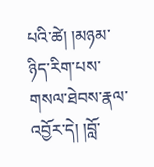པའི་ཚེ། །མཉམ་ཉིད་རིག་པས་གསལ་ཐེབས་རྣལ་འབྱོར་དེ། །བློ་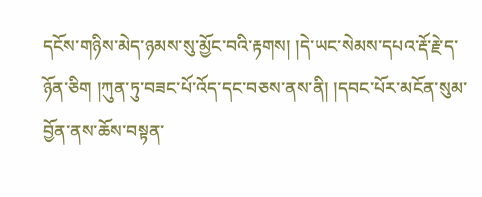དངོས་གཉིས་མེད་ཉམས་སུ་མྱོང་བའི་རྟགས། །དེ་ཡང་སེམས་དཔའ་རྡོ་རྗེ་ད་ཉོན་ཅིག །ཀུན་ཏུ་བཟང་པོ་འོད་དང་བཅས་ནས་ནི། །དབང་པོར་མངོན་སུམ་བྱོན་ནས་ཆོས་བསྟན་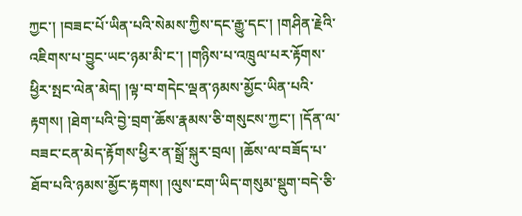ཀྱང་། །བཟང་པོ་ཡིན་པའི་སེམས་ཀྱིས་དང་རྒྱུ་དང་། །གཤིན་རྗེའི་འཇིགས་པ་བྱུང་ཡང་ཉམ་མི་ང་། །གཉིས་པ་འཁྲུལ་པར་རྟོགས་ཕྱིར་སྤང་ལེན་མེད། །ལྟ་བ་གདེང་ལྡན་ཉམས་མྱོང་ཡིན་པའི་རྟགས། །ཐེག་པའི་བྱེ་བྲག་ཆོས་རྣམས་ཅི་གསུངས་ཀྱང་། །དོན་ལ་བཟང་ངན་མེད་རྟོགས་ཕྱིར་ན་སྒྲོ་སྐུར་བྲལ། །ཆོས་ལ་བཟོད་པ་ཐོབ་པའི་ཉམས་མྱོང་རྟགས། །ལུས་ངག་ཡིད་གསུམ་སྡུག་བདེ་ཅི་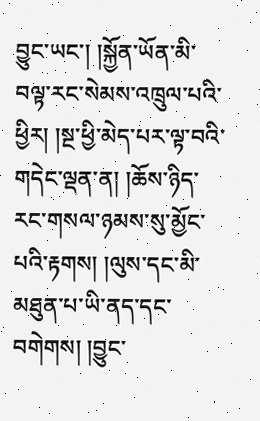བྱུང་ཡང་། །སྐྱོན་ཡོན་མི་བལྟ་རང་སེམས་འཁྲུལ་པའི་ཕྱིར། །སྔ་ཕྱི་མེད་པར་ལྟ་བའི་གདེང་ལྡན་ན། །ཆོས་ཉིད་རང་གསལ་ཉམས་སུ་མྱོང་པའི་རྟགས། །ལུས་དང་མི་མཐུན་པ་ཡི་ནད་དང་བགེགས། །བྱུང་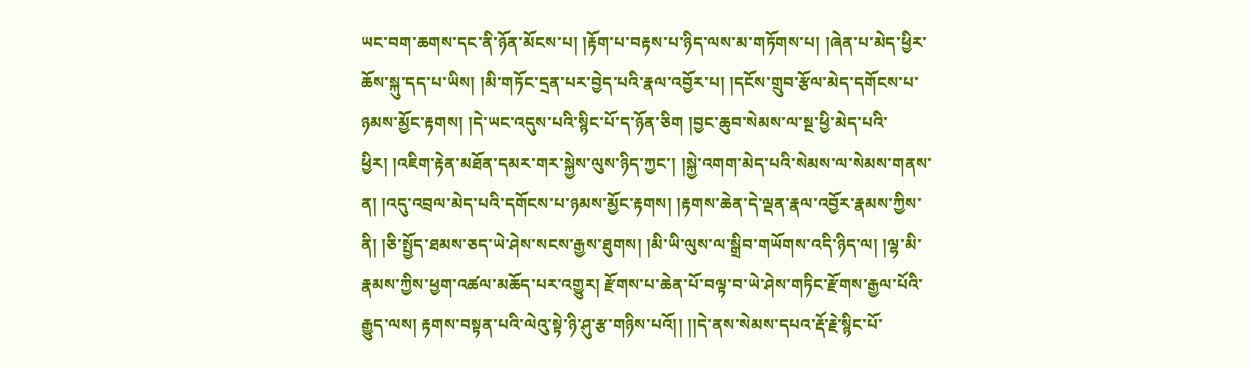ཡང་བག་ཆགས་དང་ནི་ཉོན་མོངས་པ། །རྟོག་པ་བརྟས་པ་ཉིད་ལས་མ་གཏོགས་པ། །ཞེན་པ་མེད་ཕྱིར་ཆོས་སྐུ་དད་པ་ཡིས། །མི་གཏོང་དྲན་པར་བྱེད་པའི་རྣལ་འབྱོར་པ། །དངོས་གྲུབ་རྩོལ་མེད་དགོངས་པ་ཉམས་མྱོང་རྟགས། །དེ་ཡང་འདུས་པའི་སྙིང་པོ་ད་ཉོན་ཅིག །བྱང་ཆུབ་སེམས་ལ་སྔ་ཕྱི་མེད་པའི་ཕྱིར། །འཇིག་རྟེན་མཐོན་དམར་གར་སྐྱེས་ལུས་ཉིད་ཀྱང་། །སྐྱེ་འགག་མེད་པའི་སེམས་ལ་སེམས་གནས་ན། །འདུ་འབྲལ་མེད་པའི་དགོངས་པ་ཉམས་མྱོང་རྟགས། །རྟགས་ཆེན་དེ་ལྡན་རྣལ་འབྱོར་རྣམས་ཀྱིས་ནི། །ཅི་སྤྱོད་ཐམས་ཅད་ཡེ་ཤེས་སངས་རྒྱས་ཐུགས། །མི་ཡི་ལུས་ལ་སྒྲིབ་གཡོགས་འདི་ཉིད་ལ། །ལྷ་མི་རྣམས་ཀྱིས་ཕྱག་འཚལ་མཆོད་པར་འགྱུར། རྫོགས་པ་ཆེན་པོ་བལྟ་བ་ཡེ་ཤེས་གཏིང་རྫོགས་རྒྱལ་པོའི་རྒྱུད་ལས། རྟགས་བསྟན་པའི་ལེའུ་སྟེ་ཉི་ཤུ་རྩ་གཉིས་པའོ།། །།དེ་ནས་སེམས་དཔའ་རྡོ་རྗེ་སྙིང་པོ་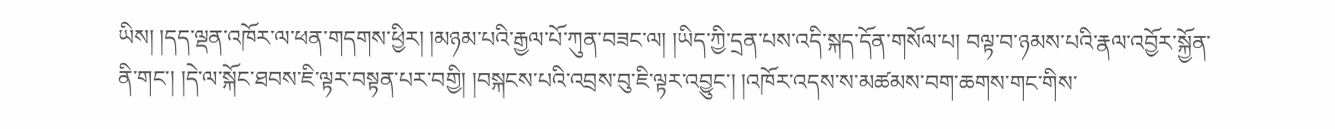ཡིས། །དད་ལྡན་འཁོར་ལ་ཕན་གདགས་ཕྱིར། །མཉམ་པའི་རྒྱལ་པོ་ཀུན་བཟང་ལ། །ཡིད་ཀྱི་དྲན་པས་འདི་སྐད་དོན་གསོལ་པ། བལྟ་བ་ཉམས་པའི་རྣལ་འབྱོར་སྐྱོན་ནི་གང་། །དེ་ལ་སྐོང་ཐབས་ཇི་ལྟར་བསྟན་པར་བགྱི། །བསྐངས་པའི་འབྲས་བུ་ཇི་ལྟར་འབྱུང་། །འཁོར་འདས་ས་མཚམས་བག་ཆགས་གང་གིས་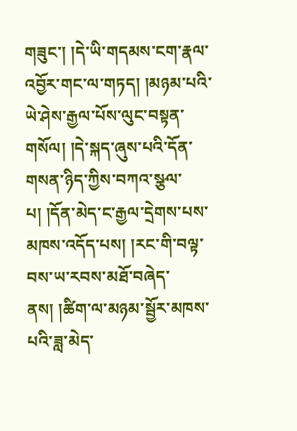གཟུང་། །དེ་ཡི་གདམས་ངག་རྣལ་འབྱོར་གང་ལ་གཏད། །མཉམ་པའི་ཡེ་ཤེས་རྒྱལ་པོས་ལུང་བསྟན་གསོལ། །དེ་སྐད་ཞུས་པའི་དོན་གསན་ཉིད་ཀྱིས་བཀའ་སྩལ་པ། །དོན་མེད་ང་རྒྱལ་དྲེགས་པས་མཁས་འདོད་པས། །རང་གི་བལྟ་བས་ཡ་རབས་མཐོ་བཞེད་ནས། །ཚིག་ལ་མཉམ་སྦྱོར་མཁས་པའི་ཟླ་མེད་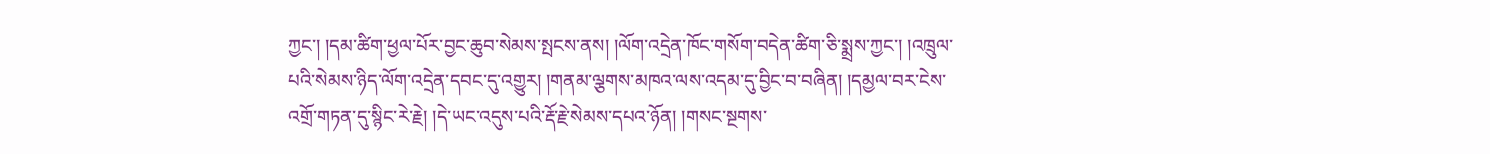ཀྱང་། །དམ་ཚིག་ཕྱལ་པོར་བྱང་ཆུབ་སེམས་སྤངས་ནས། །ལོག་འདྲེན་ཁོང་གསོག་བདེན་ཚིག་ཅི་སྨྲས་ཀྱང་། །འཁྲུལ་པའི་སེམས་ཉིད་ལོག་འདྲེན་དབང་དུ་འགྱུར། །གནམ་ལྕགས་མཁའ་ལས་འདམ་དུ་བྱིང་བ་བཞིན། །དམྱལ་བར་ངེས་འགྲོ་གཏན་དུ་སྙིང་རེ་རྗེ། །དེ་ཡང་འདུས་པའི་རྡོ་རྗེ་སེམས་དཔའ་ཉོན། །གསང་སྔགས་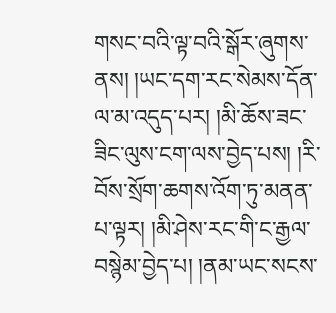གསང་བའི་ལྟ་བའི་སྒོར་ཞུགས་ནས། །ཡང་དག་རང་སེམས་དོན་ལ་མ་འདུད་པར། །མི་ཆོས་ཟང་ཟིང་ལུས་ངག་ལས་བྱེད་པས། །རི་བོས་སྲོག་ཆགས་འོག་ཏུ་མནན་པ་ལྟར། །མི་ཤེས་རང་གི་ང་རྒྱལ་བསྙེམ་བྱེད་པ། །ནམ་ཡང་སངས་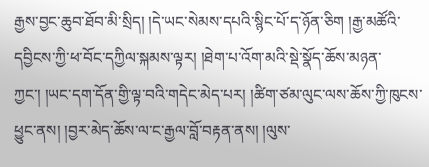རྒྱས་བྱང་ཆུབ་ཐོབ་མི་སྲིད། །དེ་ཡང་སེམས་དཔའི་སྙིང་པོ་ད་ཉོན་ཅིག །རྒྱ་མཚོའི་དབྱིངས་ཀྱི་ཕ་བོང་དཀྱིལ་སྐམས་ལྟར། །ཐེག་པ་འོག་མའི་སྡེ་སྣོད་ཆོས་མཉན་ཀྱང་། །ཡང་དག་དོན་གྱི་ལྟ་བའི་གདེང་མེད་པར། །ཚིག་ཙམ་ལུང་ལས་ཆོས་ཀྱི་ཁུངས་ཕྱུང་ནས། །བྱར་མེད་ཆོས་ལ་ང་རྒྱལ་བློ་བརྟན་ནས། །ལུས་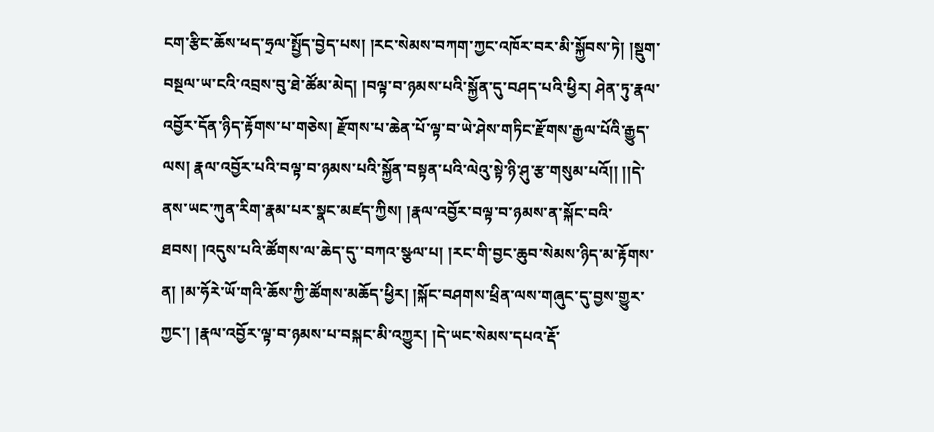ངག་རྩིང་ཆོས་ཕད་ཧྲལ་སྤྱོད་བྱེད་པས། །རང་སེམས་བཀག་ཀྱང་འཁོར་བར་མི་སྐྱོབས་ཏེ། །སྡུག་བསྔལ་ཡ་ངའི་འབྲས་བུ་ཐེ་ཚོམ་མེད། །བལྟ་བ་ཉམས་པའི་སྐྱོན་དུ་བཤད་པའི་ཕྱིར། ཤེན་ཏུ་རྣལ་འབྱོར་དོན་ཉིད་རྟོགས་པ་གཅེས། རྫོགས་པ་ཆེན་པོ་ལྟ་བ་ཡེ་ཤེས་གཏིང་རྫོགས་རྒྱལ་པོའི་རྒྱུད་ལས། རྣལ་འབྱོར་པའི་བལྟ་བ་ཉམས་པའི་སྐྱོན་བསྟན་པའི་ལེའུ་སྟེ་ཉི་ཤུ་རྩ་གསུམ་པའོ།། །།དེ་ནས་ཡང་ཀུན་རིག་རྣམ་པར་སྣང་མཛད་ཀྱིས། །རྣལ་འབྱོར་བལྟ་བ་ཉམས་ན་སྐོང་བའི་ཐབས། །འདུས་པའི་ཚོགས་ལ་ཆེད་དུ་་བཀའ་སྩལ་པ། །རང་གི་བྱང་ཆུབ་སེམས་ཉིད་མ་རྟོགས་ན། །མ་ཧོརེ་ཡོ་གའི་ཆོས་ཀྱི་ཚོགས་མཆོད་ཕྱིར། །སྐོང་བཤགས་ཕྲིན་ལས་གཞུང་དུ་བྱས་གྱུར་ཀྱང་། །རྣལ་འབྱོར་ལྟ་བ་ཉམས་པ་བསྐང་མི་འཀྱུར། །དེ་ཡང་སེམས་དཔའ་རྡོ་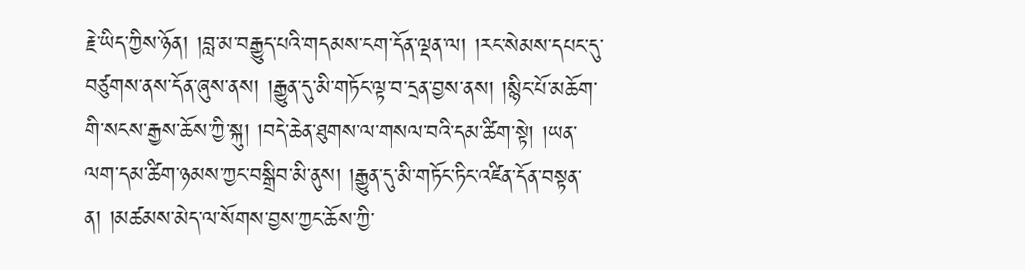རྗེ་ཡིད་ཀྱིས་ཉོན། །བླ་མ་བརྒྱུད་པའི་གདམས་ངག་དོན་ལྡན་ལ། །རང་སེམས་དཔང་དུ་བཙུགས་ནས་དོན་ཞུས་ནས། །རྒྱུན་དུ་མི་གཏོང་ལྟ་བ་དྲན་བྱས་ནས། །སྙིང་པོ་མཆོག་གི་སངས་རྒྱས་ཆོས་ཀྱི་སྐུ། །བདེ་ཆེན་ཐུགས་ལ་གསལ་བའི་དམ་ཚིག་སྟེ། །ཡན་ལག་དམ་ཚིག་ཉམས་ཀྱང་བསྒྲིབ་མི་ནུས། །རྒྱུན་དུ་མི་གཏོང་ཏིང་འཛིན་དོན་བསྟན་ན། །མཚམས་མེད་ལ་སོགས་བྱས་ཀྱང་ཆོས་ཀྱི་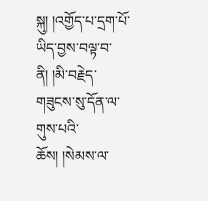སྐུ། །འགྱོད་པ་དྲག་པོ་ཡིད་བྱས་བལྟ་བ་ནི། །མི་བརྗེད་གཟུངས་སུ་དོན་ལ་གུས་པའི་ཆོས། །སེམས་ལ་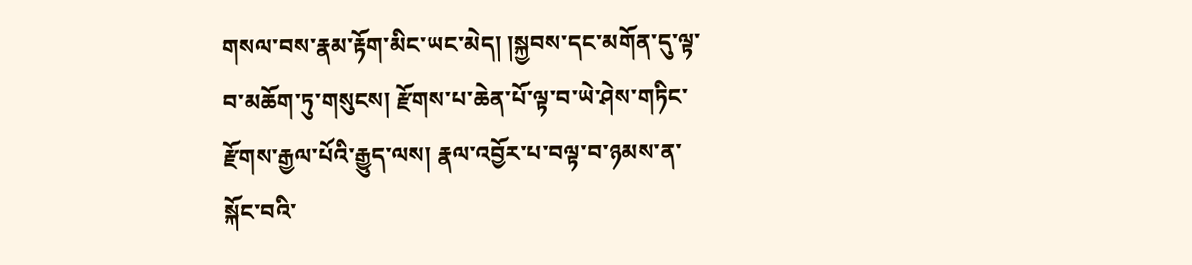གསལ་བས་རྣམ་རྟོག་མིང་ཡང་མེད། །སྐྱབས་དང་མགོན་དུ་ལྟ་བ་མཆོག་ཏུ་གསུངས། རྫོགས་པ་ཆེན་པོ་ལྟ་བ་ཡེ་ཤེས་གཏིང་རྫོགས་རྒྱལ་པོའི་རྒྱུད་ལས། རྣལ་འབྱོར་པ་བལྟ་བ་ཉམས་ན་སྐོང་བའི་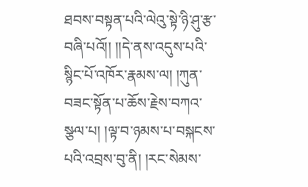ཐབས་བསྟན་པའི་ལེའུ་སྟེ་ཉི་ཤུ་རྩ་བཞི་པའོ།། །།དེ་ནས་འདུས་པའི་སྙིང་པོ་འཁོར་རྣམས་ལ། །ཀུན་བཟང་སྟོན་པ་ཆོས་རྗེས་བཀའ་སྩལ་པ། །ལྟ་བ་ཉམས་པ་བསྐངས་པའི་འབྲས་བུ་ནི། །རང་སེམས་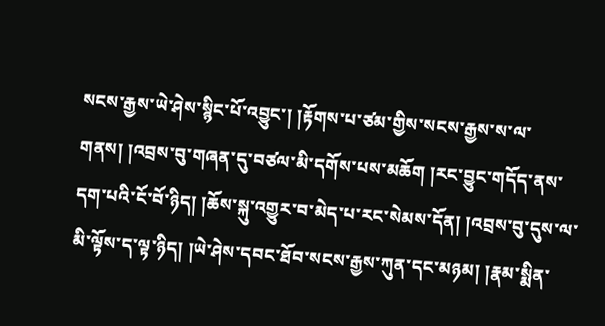སངས་རྒྱས་ཡེ་ཤེས་སྙིང་པོ་འབྱུང་། །རྟོགས་པ་ཙམ་གྱིས་སངས་རྒྱས་ས་ལ་གནས། །འབྲས་བུ་གཞན་དུ་བཙལ་མི་དགོས་པས་མཆོག །རང་བྱུང་གདོད་ནས་དག་པའི་ངོ་བོ་ཉིད། །ཆོས་སྐུ་འགྱུར་བ་མེད་པ་རང་སེམས་དོན། །འབྲས་བུ་དུས་ལ་མི་ལྟོས་ད་ལྟ་ཉིད། །ཡེ་ཤེས་དབང་ཐོབ་སངས་རྒྱས་ཀུན་དང་མཉམ། །རྣམ་སྨིན་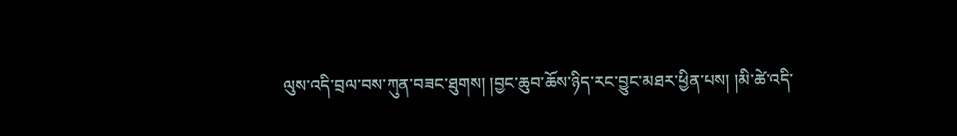ལུས་འདི་བྲལ་བས་ཀུན་བཟང་ཐུགས། །བྱང་ཆུབ་ཆོས་ཉིད་རང་བྱུང་མཐར་ཕྱིན་པས། །མི་ཚེ་འདི་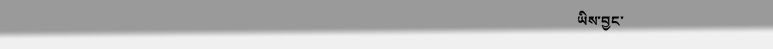ཡིས་བྱང་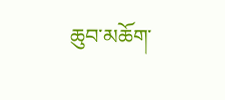ཆུབ་མཆོག་